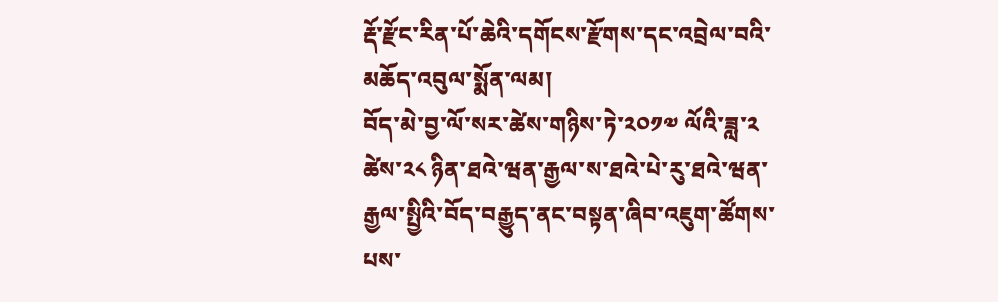རྡོ་རྫོང་རིན་པོ་ཆེའི་དགོངས་རྫོགས་དང་འབྲེལ་བའི་མཆོད་འབུལ་སྨོན་ལམ།
བོད་མེ་བྱ་ལོ་སར་ཚེས་གཉིས་ཏེ་༢༠༡༧ ལོའི་ཟླ་༢ ཚེས་༢༨ ཉིན་ཐའེ་ཝན་རྒྱལ་ས་ཐའེ་པེ་རུ་ཐའེ་ཝན་རྒྱལ་སྤྱིའི་བོད་བརྒྱུད་ནང་བསྟན་ཞིབ་འཇུག་ཚོགས་པས་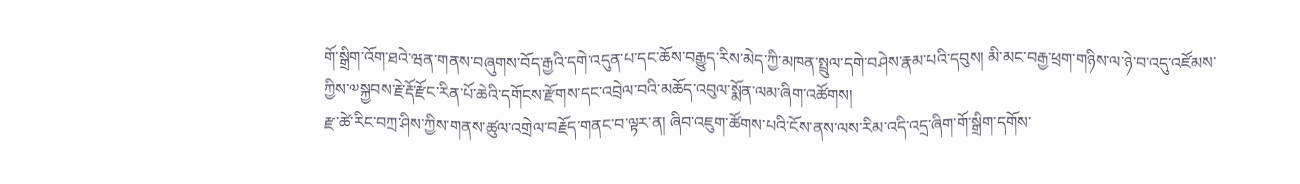གོ་སྒྲིག་འོག་ཐའེ་ཝན་གནས་བཞུགས་བོད་རྒྱའི་དགེ་འདུན་པ་དང་ཆོས་བརྒྱུད་རིས་མེད་ཀྱི་མཁན་སྤྲུལ་དགེ་བཤེས་རྣམ་པའི་དབུས། མི་མང་བརྒྱ་ཕྲག་གཉིས་ལ་ཉེ་བ་འདུ་འཛོམས་ཀྱིས་༧སྐྱབས་རྗེ་རྡོ་རྫོང་རིན་པོ་ཆེའི་དགོངས་རྫོགས་དང་འབྲེལ་བའི་མཆོད་འབུལ་སྨོན་ལམ་ཞིག་འཚོགས།
རྫ་ཚེ་རིང་བཀྲ་ཤིས་ཀྱིས་གནས་ཚུལ་འགྲེལ་བརྗོད་གནང་བ་ལྟར་ན། ཞིབ་འཇུག་ཚོགས་པའི་ངོས་ནས་ལས་རིམ་འདི་འདྲ་ཞིག་གོ་སྒྲིག་དགོས་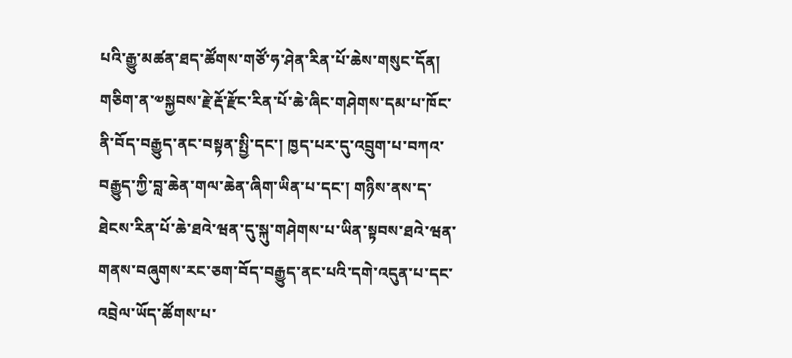པའི་རྒྱུ་མཚན་ཐད་ཚོགས་གཙོ་ཧ་ཤེན་རིན་པོ་ཆེས་གསུང་དོན། གཅིག་ན་༧སྐྱབས་རྗེ་རྡོ་རྫོང་རིན་པོ་ཆེ་ཞིང་གཤེགས་དམ་པ་ཁོང་ནི་བོད་བརྒྱུད་ནང་བསྟན་སྤྱི་དང་། ཁྱད་པར་དུ་འབྲུག་པ་བཀའ་བརྒྱུད་ཀྱི་བླ་ཆེན་གལ་ཆེན་ཞིག་ཡིན་པ་དང་། གཉིས་ནས་ད་ཐེངས་རིན་པོ་ཆེ་ཐའེ་ཝན་དུ་སྐུ་གཤེགས་པ་ཡིན་སྟབས་ཐའེ་ཝན་གནས་བཞུགས་རང་ཅག་བོད་བརྒྱུད་ནང་པའི་དགེ་འདུན་པ་དང་འབྲེལ་ཡོད་ཚོགས་པ་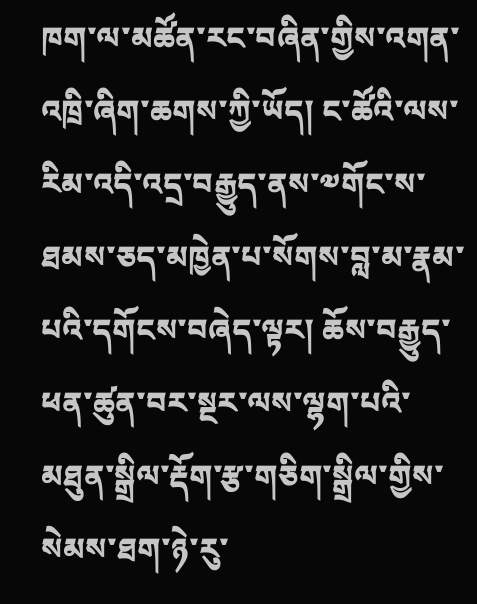ཁག་ལ་མཚོན་རང་བཞིན་གྱིས་འགན་འཁྲི་ཞིག་ཆགས་ཀྱི་ཡོད། ང་ཚོའི་ལས་རིམ་འདི་འདྲ་བརྒྱུད་ནས་༧གོང་ས་ཐམས་ཅད་མཁྱེན་པ་སོགས་བླ་མ་རྣམ་པའི་དགོངས་བཞེད་ལྟར། ཆོས་བརྒྱུད་ཕན་ཚུན་བར་སྔར་ལས་ལྷག་པའི་མཐུན་སྒྲིལ་རྡོག་རྩ་གཅིག་སྒྲིལ་གྱིས་སེམས་ཐག་ཉེ་རུ་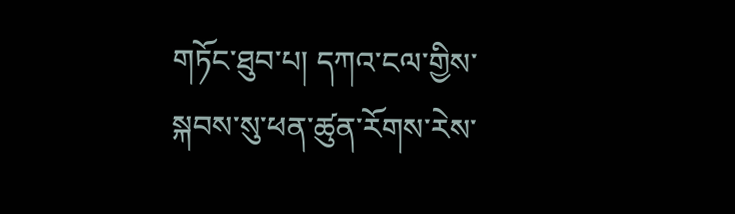གཏོང་ཐུབ་པ། དཀའ་ངལ་གྱིས་སྐབས་སུ་ཕན་ཚུན་རོགས་རེས་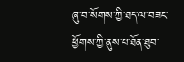ཞུ་བ་སོགས་ཀྱི་ཐད་ལ་བཟང་ཕྱོགས་ཀྱི་ནུས་པ་ཐོན་ཐུབ་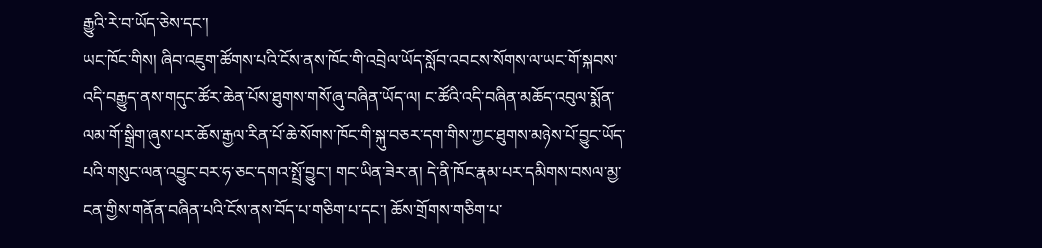རྒྱུའི་རེ་བ་ཡོད་ཅེས་དང་།
ཡང་ཁོང་གིས། ཞིབ་འཇུག་ཚོགས་པའི་ངོས་ནས་ཁོང་གི་འབྲེལ་ཡོད་སློབ་འབངས་སོགས་ལ་ཡང་གོ་སྐབས་འདི་བརྒྱུད་ནས་གདུང་ཚོར་ཆེན་པོས་ཐུགས་གསོ་ཞུ་བཞིན་ཡོད་ལ། ང་ཚོའི་འདི་བཞིན་མཆོད་འབུལ་སྨོན་ལམ་གོ་སྒྲིག་ཞུས་པར་ཆོས་རྒྱལ་རིན་པོ་ཆེ་སོགས་ཁོང་གི་སྐུ་བཅར་དག་གིས་ཀྱང་ཐུགས་མཉེས་པོ་བྱུང་ཡོད་པའི་གསུང་ལན་འབྱུང་བར་ཧ་ཅང་དགའ་སྤྲོ་བྱུང་། གང་ཡིན་ཟེར་ན། དེ་ནི་ཁོང་རྣམ་པར་དམིགས་བསལ་མྱ་ངན་གྱིས་གནོན་བཞིན་པའི་ངོས་ནས་བོད་པ་གཅིག་པ་དང་། ཆོས་གྲོགས་གཅིག་པ་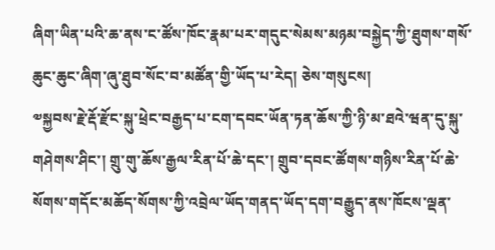ཞིག་ཡིན་པའི་ཆ་ནས་ང་ཚོས་ཁོང་རྣམ་པར་གདུང་སེམས་མཉམ་བསྐྱེད་ཀྱི་ཐུགས་གསོ་ཆུང་ཆུང་ཞིག་ཞུ་ཐུབ་སོང་བ་མཚོན་གྱི་ཡོད་པ་རེད། ཅེས་གསུངས།
༧སྐྱབས་རྗེ་རྡོ་རྫོང་སྐུ་ཕྲེང་བརྒྱད་པ་ངག་དབང་ཡོན་ཏན་ཆོས་ཀྱི་ཉི་མ་ཐའེ་ཝན་དུ་སྐུ་གཤེགས་ཤིང་། གྲུ་གུ་ཆོས་རྒྱལ་རིན་པོ་ཆེ་དང་། གྲུབ་དབང་ཚོགས་གཉིས་རིན་པོ་ཆེ་སོགས་གདོང་མཆོད་སོགས་ཀྱི་འབྲེལ་ཡོད་གནད་ཡོད་དག་བརྒྱུད་ནས་ཁོངས་ལྡན་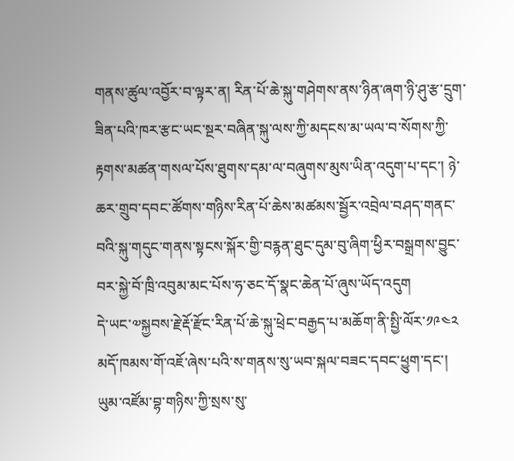གནས་ཚུལ་འབྱོར་བ་ལྟར་ན། རིན་པོ་ཆེ་སྐུ་གཤེགས་ནས་ཉིན་ཞག་ཉི་ཤུ་རྩ་དྲུག་ཟིན་པའི་ཁར་རྩང་ཡང་སྔར་བཞིན་སྐུ་ལས་ཀྱི་མདངས་མ་ཡལ་བ་སོགས་ཀྱི་རྟགས་མཚན་གསལ་པོས་ཐུགས་དམ་ལ་བཞུགས་མུས་ཡིན་འདུག་པ་དང་། ཉེ་ཆར་གྲུབ་དབང་ཚོགས་གཉིས་རིན་པོ་ཆེས་མཚམས་སྦྱོར་འབྲེལ་བཤད་གནང་བའི་སྐུ་གདུང་གནས་སྟངས་སྐོར་གྱི་བརྙན་ཐུང་དུམ་བུ་ཞིག་ཕྱིར་བསྒྲགས་བྱུང་བར་སྐྱེ་བོ་ཁྲི་འབུམ་མང་པོས་ཧ་ཅང་དོ་སྣང་ཆེན་པོ་ཞུས་ཡོད་འདུག
དེ་ཡང་༧སྐྱབས་རྗེ་རྡོ་རྫོང་རིན་པོ་ཆེ་སྐུ་ཕྲེང་བརྒྱད་པ་མཆོག་ནི་སྤྱི་ལོར་༡༩༤༢ མདོ་ཁམས་གོ་འཇོ་ཞེས་པའི་ས་གནས་སུ་ཡབ་སྐལ་བཟང་དབང་ཕྱུག་དང་། ཡུམ་འཛོམ་བྷ་གཉིས་ཀྱི་སྲས་སུ་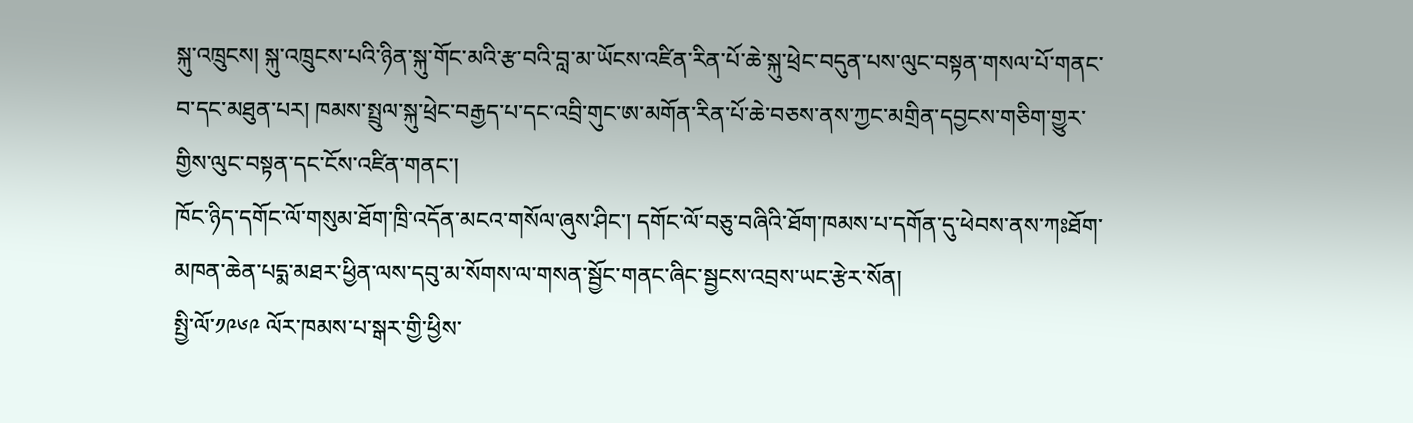སྐུ་འཁྲུངས། སྐུ་འཁྲུངས་པའི་ཉིན་སྐུ་གོང་མའི་རྩ་བའི་བླ་མ་ཡོངས་འཛིན་རིན་པོ་ཆེ་སྐུ་ཕྲེང་བདུན་པས་ལུང་བསྟན་གསལ་པོ་གནང་བ་དང་མཐུན་པར། ཁམས་སྤྲུལ་སྐུ་ཕྲེང་བརྒྱད་པ་དང་འབྲི་གུང་ཨ་མགོན་རིན་པོ་ཆེ་བཅས་ནས་ཀྱང་མགྲིན་དབྱངས་གཅིག་གྱུར་གྱིས་ལུང་བསྟན་དང་ངོས་འཛིན་གནང་།
ཁོང་ཉིད་དགོང་ལོ་གསུམ་ཐོག་ཁྲི་འདོན་མངའ་གསོལ་ཞུས་ཤིང་། དགོང་ལོ་བཅུ་བཞིའི་ཐོག་ཁམས་པ་དགོན་དུ་ཕེབས་ནས་ཀཿཐོག་མཁན་ཆེན་པདྨ་མཐར་ཕྱིན་ལས་དབུ་མ་སོགས་ལ་གསན་སྦྱོང་གནང་ཞིང་སྦྱངས་འབྲས་ཡང་རྩེར་སོན།
སྤྱི་ལོ་༡༩༦༩ ལོར་ཁམས་པ་སྒར་གྱི་ཕྱིས་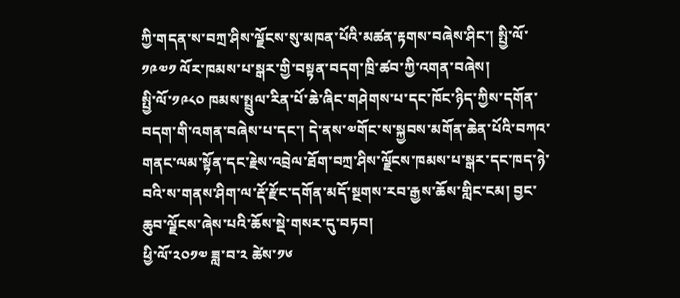ཀྱི་གདན་ས་བཀྲ་ཤིས་ལྗོངས་སུ་མཁན་པོའི་མཚན་རྟགས་བཞེས་ཤིང་། སྤྱི་ལོ་༡༩༧༡ ལོར་ཁམས་པ་སྒར་གྱི་བསྟན་བདག་ཁྲི་ཚབ་ཀྱི་འགན་བཞེས།
སྤྱི་ལོ་༡༩༨༠ ཁམས་སྤྲུལ་རིན་པོ་ཆེ་ཞིང་གཤེགས་པ་དང་ཁོང་ཉིད་ཀྱིས་དགོན་བདག་གི་འགན་བཞེས་པ་དང་། དེ་ནས་༧གོང་ས་སྐྱབས་མགོན་ཆེན་པོའི་བཀའ་གནང་ལམ་སྟོན་དང་རྗེས་འབྲེལ་ཐོག་བཀྲ་ཤིས་ལྗོངས་ཁམས་པ་སྒར་དང་ཁད་ཉེ་བའི་ས་གནས་ཤིག་ལ་རྡོ་རྫོང་དགོན་མདོ་སྔགས་རབ་རྒྱས་ཆོས་གླིང་ངམ། བྱང་ཆུབ་ལྗོངས་ཞེས་པའི་ཆོས་སྡེ་གསར་དུ་བཏབ།
ཕྱི་ལོ་༢༠༡༧ ཟླ་བ་༢ ཚེས་༡༦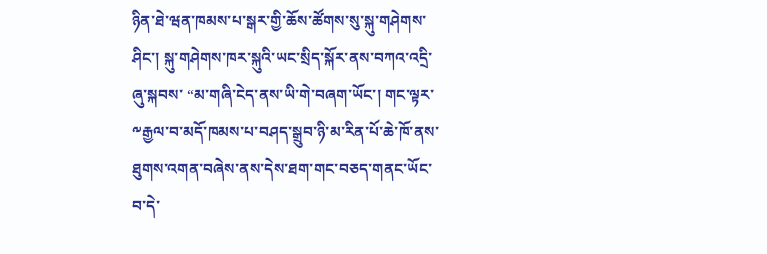ཉིན་ཐེ་ཝན་ཁམས་པ་སྒར་གྱི་ཆོས་ཚོགས་སུ་སྐུ་གཤེགས་ཤིང་། སྐུ་གཤེགས་ཁར་སྐུའི་ཡང་སྲིད་སྐོར་ནས་བཀའ་འདྲི་ཞུ་སྐབས་ “མ་གཞི་ངེད་ནས་ཡི་གེ་བཞག་ཡོང་། གང་ལྟར་༸རྒྱལ་བ་མདོ་ཁམས་པ་བཤད་སྒྲུབ་ཉི་མ་རིན་པོ་ཆེ་ཁོ་ནས་ཐུགས་འགན་བཞེས་ནས་དེས་ཐག་གང་བཅད་གནང་ཡོང་བ་དེ་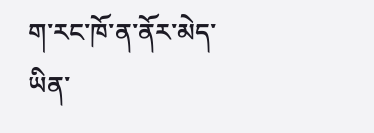ག་རང་ཁོ་ན་ནོར་མེད་ཡིན་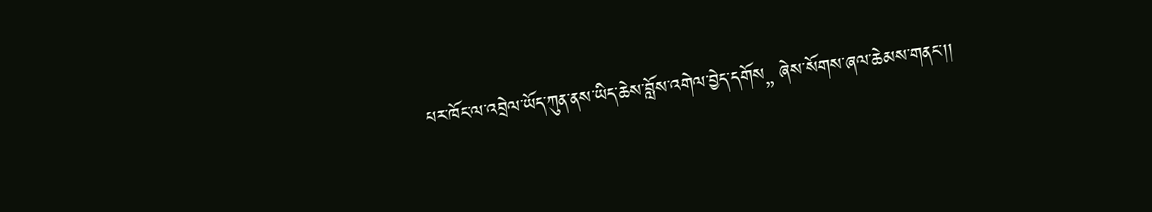པར་ཁོང་ལ་འབྲེལ་ཡོད་ཀུན་ནས་ཡིད་ཆེས་བློས་འགེལ་བྱེད་དགོས„ ཞེས་སོགས་ཞལ་ཆེམས་གནང་།།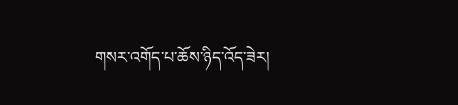གསར་འགོད་པ་ཆོས་ཉིད་འོད་ཟེར།